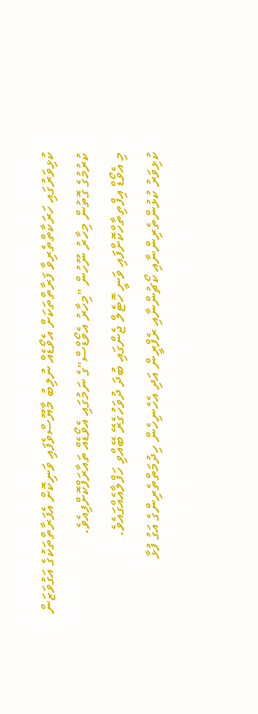ކުޅިވަރުގައި ހަރަކާތްތެރިވާ ފަރާތްތަކަށް އެވޯޑެއް ނުލިބު މާޔޫސްވެފައި ވަނިކޮށް އެފަރާތްތަކުގެ އަގުވަޒަން ކުރުމުގެ ގޮތުން މިހާރު ނޫހުން "މިހާރު އެވޯޑްސް"ގެ ނަމުގައި އެވޯޑެއް ތައާރަފްކޮށްފިއެވެ.
މި އެވޯޑް އިފްތިތާހްކޮށްފައި ވަނީ ހޮޓެލް ޖެންގައި ބުދަ ދުވަހުގެރޭ ބޭއްވި ހަފްލާއެއްގައެވެ.
ކުޅިވަރު ކުޅުންތެރިންނާއި ކޯޗުންނާއި ރެފްރީން އަދި އެހެނިހެން ހިދުމަތްތެރިންގެ އަގު ފުޅާ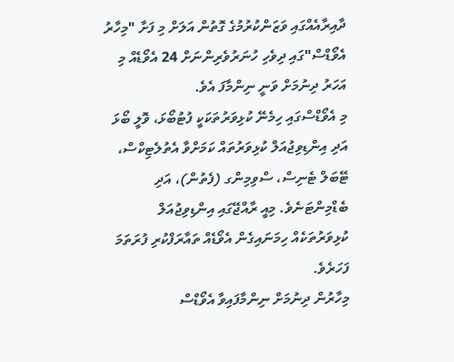ދާއިރާއެއްގައި ވަޒަންކުރުމުގެ ގޮތުން އަލަށް މި ފަށާ "މިހާރު އެވޯޑްސް"ގައި ދިވެހި ހުނަރުވެރިންނަށް 24 އެވޯޑެއް މި އަހަރު ދިނުމަށް ވަނީ ނިންމާފަ އެވެ.
މި އެވޯޑްސްގައި ހިމެނޭ ކުޅިވަރުތަކަކީ ފުޓުބޯޅަ، ވޮލީ ބޯޅަ އަދި އިންޑިވިޖުއަލް ކުޅިވަރުތައް ކަމަށްވާ އެތުލެޓިކްސް، ޓޭބަލް ޓެނިސް، ސްވިމިންގ (ފެތުން)، އަދި ބެޑްމިންޓަނެވެ. މިއީ ރާއްޖޭގައި އިންޑިވިޖުއަލް ކުޅިވަރުތަކެއް ހިމަނައިގެން އެވޯޑެއް ތައާރަފްކުރި ފުރަތަމަ ފަހަރެވެ.
މިހާރުން ދިނުމަށް ނިންމާފައިވާ އެވޯޑްސް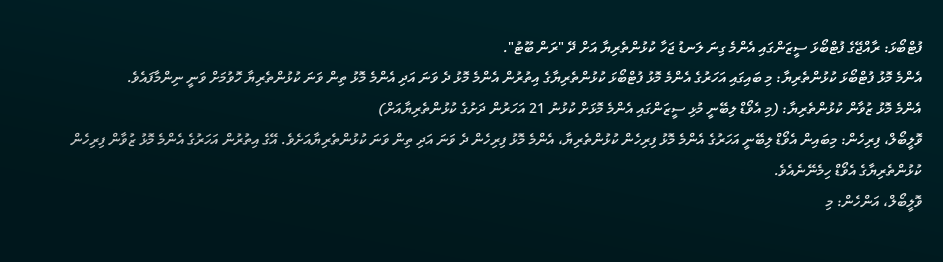ފުޓްބޯޅަ: ރާއްޖޭގެ ފުޓްބޯޅަ ސީޒަންގައި އެންމެ ގިނަ ލަނޑު ޖަހާ ކުޅުންތެރިޔާ އަށް ދޭ "ރަން ބޫޓު".
އެންމެ މޮޅު ފުޓްބޯޅަ ކުޅުންތެރިޔާ: މި ބައިގައި އަހަރުގެ އެންމެ މޮޅު ފުޓްބޯޅަ ކުޅުންތެރިޔާގެ އިތުރުން އެންމެ މޮޅު ދެ ވަނަ އަދި އެންމެ މޮޅު ތިން ވަނަ ކުޅުންތެރިޔާ ހޮވުމަށް ވަނީ ނިންމާފައެވެ.
އެންމެ މޮޅު ޒުވާން ކުޅުންތެރިޔާ: (މި އެވޯޑް ލިބޭނީ މުޅި ސީޒަންގައި އެންމެ މޮޅަށް ކުޅުނު 21 އަހަރުން ދަށުގެ ކުޅުންތެރިޔާއަށް)
ވޮލީބޯލް، ފިރިހެން: މިބައިން އެވޯޑް ލިބޭނީ އަހަރުގެ އެންމެ މޮޅު ފިރިހެން ކުޅުންތެރިޔާ، އެންމެ މޮޅު ފިރިހެން ދެ ވަނަ އަދި ތިން ވަނަ ކުޅުންތެރިޔާއަށެވެ. އޭގެ އިތުރުން އަހަރުގެ އެންމެ މޮޅު ޒުވާން ފިރިހެން ކުޅުންތެރިޔާގެ އެވޯޑް ހިމެނޭނެއެވެ.
ވޮލީބޯލް، އަންހެން: މި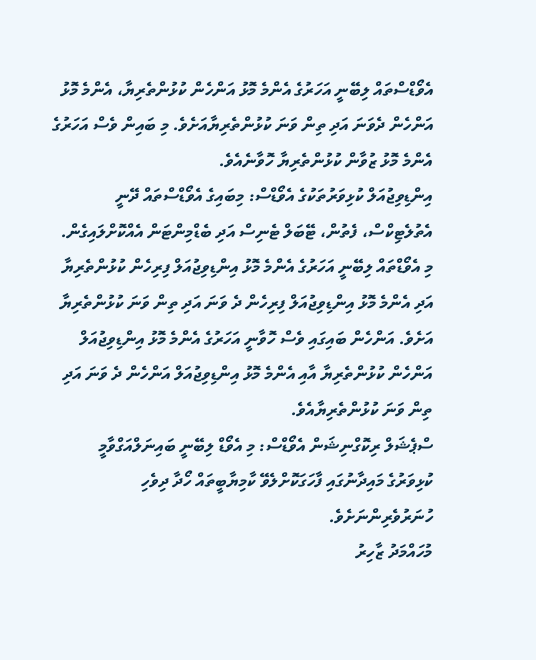އެވޯޑްސްތައް ލިބޭނީ އަހަރުގެ އެންމެ މޮޅު އަންހެން ކުޅުންތެރިޔާ، އެންމެ މޮޅު އަންހެން ދެވަނަ އަދި ތިން ވަނަ ކުޅުންތެރިޔާއަށެވެ. މި ބައިން ވެސް އަހަރުގެ އެންމެ މޮޅު ޒުވާން ކުޅުންތެރިޔާ ހޮވާނެއެވެ.
އިންޑިވިޖުއަލް ކުޅިވަރުތަކުގެ އެވޯޑްސް: މިބައިގެ އެވޯޑްސްތައް ދޭނީ އެތުލެޓިކްސް، ފެތުން، ޓޭބަލް ޓެނިސް އަދި ބެޑްމިންޓަން އެއްކޮށްލައިގެން. މި އެވޯޑްތައް ލިބޭނީ އަހަރުގެ އެންމެ މޮޅު އިންޑިވިޖުއަލް ފިރިހެން ކުޅުންތެރިޔާ އަދި އެންމެ މޮޅު އިންޑިވިޖުއަލް ފިރިހެން ދެ ވަނަ އަދި ތިން ވަނަ ކުޅުންތެރިޔާ އަށެވެ. އަންހެން ބައިގައި ވެސް ހޮވާނީ އަހަރުގެ އެންމެ މޮޅު އިންޑިވިޖުއަލް އަންހެން ކުޅުންތެރިޔާ އާއި އެންމެ މޮޅު އިންޑިވިޖުއަލް އަންހެން ދެ ވަނަ އަދި ތިން ވަނަ ކުޅުންތެރިޔާއެވެ.
ސްޕެޝަލް ރިކޮގްނިޝަން އެވޯޑްސް: މި އެވޯޑް ލިބޭނީ ބައިނަލްއަގްވާމީ ކުޅިވަރުގެ މައިދާނުގައި ފާހަގަކޮށްލެވޭ ކާމިޔާބީތައް ހޯދާ ދިވެހި ހުނަރުވެރިންނަށެވެ.
މުހައްމަދު ޒާހިރު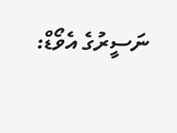ނަސީރުގެ އެވޯޑް: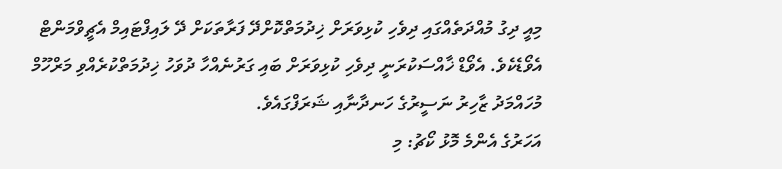މިއީ ދިގު މުއްދަތެއްގައި ދިވެހި ކުޅިވަރަށް ޚިދުމަތްކޮށްދޭ ފަރާތަކަށް ދޭ ލައިފްޓައިމް އެޗީވްމަންޓް އެވޯޑެކެވެ. އެވޯޑް ޚާއްސަކުރަނީ ދިވެހި ކުޅިވަރަށް ބައި ގަރުނެއްހާ ދުވަހު ޚިދުމަތްކުރެއްވި މަރްހޫމް މުހައްމަދު ޒާހިރު ނަސީރުގެ ހަނދާނާއި ޝަރަފްގައެވެ.
އަހަރުގެ އެންމެ މޮޅު ކޯޗު: މި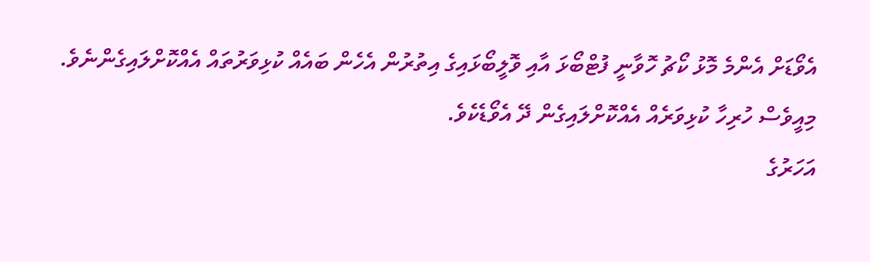އެވޯޑަށް އެންމެ މޮޅު ކޯޗު ހޮވާނީ ފުޓްބޯޅަ އާއި ވޮލީބޯޅައިގެ އިތުރުން އެހެން ބައެއް ކުޅިވަރުތައް އެއްކޮށްލައިގެންނެވެ. މިއީވެސް ހުރިހާ ކުޅިވަރެއް އެއްކޮށްލައިގެން ދޭ އެވޯޑެކެވެ.
އަހަރުގެ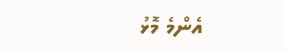އެންމެ މޮޅު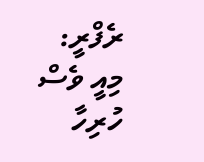ރެފްރީ: މިއީ ވެސް ހުރިހާ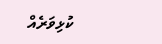ކުޅިވަރެއް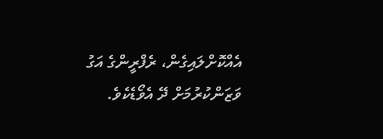އެއްކޮށްލައިގެން، ރެފްރީންގެ އަގު ވަޒަންކުރުމަށް ދޭ އެވޯޑެކެވެ.